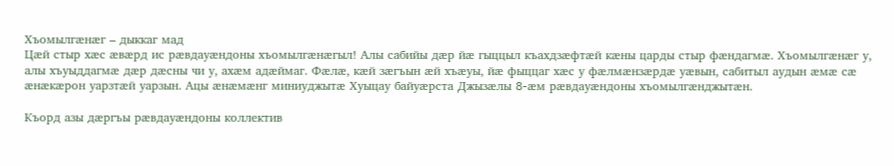Хъомылгæнæг – дыккаг мад
Цæй стыр хæс æвæрд ис рæвдауæндоны хъомылгæнæгыл! Алы сабийы дæр йæ гыццыл къахдзæфтæй кæны царды стыр фæндагмæ. Хъомылгæнæг у, алы хъуыддагмæ дæр дæсны чи у, ахæм адæймаг. Фæлæ, кæй зæгъын æй хъæуы, йæ фыццаг хæс у фæлмæнзæрдæ уæвын, сабитыл аудын æмæ сæ æнæкæрон уарзтæй уарзын. Ацы æнæмæнг миниуджытæ Хуыцау байуæрста Джызæлы 8-æм рæвдауæндоны хъомылгæнджытæн.

Къорд азы дæргъы рæвдауæндоны коллектив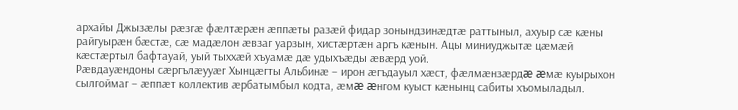архайы Джызæлы рæзгæ фæлтæрæн æппæты разæй фидар зонындзинæдтæ раттыныл, ахуыр сæ кæны райгуырæн бæстæ, сæ мадæлон æвзаг уарзын, хистæртæн аргъ кæнын. Ацы миниуджытæ цæмæй кæстæртыл бафтауай, уый тыххæй хъуамæ дæ удыхъæды æвæрд уой.
Рæвдауæндоны сæргълæууæг Хынцæгты Альбинæ – ирон æгъдауыл хæст, фæлмæнзæрдæ æмæ куырыхон сылгоймаг – æппæт коллектив æрбатымбыл кодта, æмæ æнгом куыст кæнынц сабиты хъомыладыл.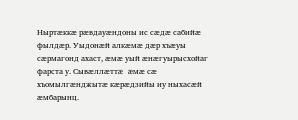Ныртæккæ рæвдауæндоны ис сæдæ сабийæ фылдæр. Уыдонæй алкæмæ дæр хъæуы сæрмагонд ахаст, æмæ уый æнæгуырысхойаг фарста у. Сывæллæттæ æмæ сæ хъомылгæнджытæ кæрæдзийы иу ныхасæй æмбарынц.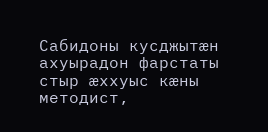Сабидоны кусджытæн ахуырадон фарстаты стыр æххуыс кæны методист,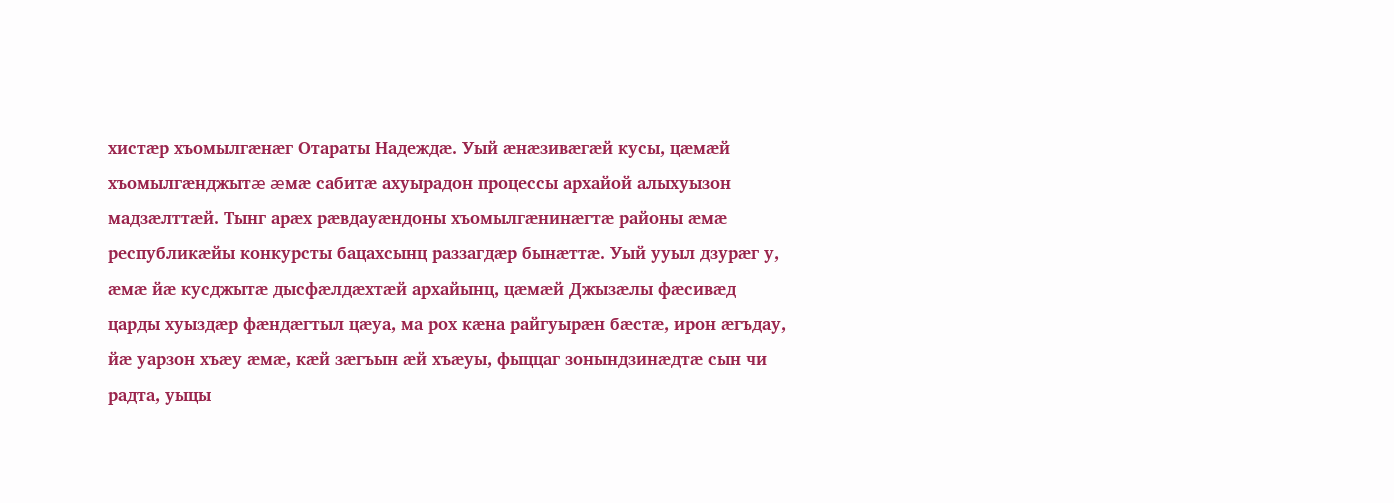хистæр хъомылгæнæг Отараты Надеждæ. Уый æнæзивæгæй кусы, цæмæй хъомылгæнджытæ æмæ сабитæ ахуырадон процессы архайой алыхуызон мадзæлттæй. Тынг арæх рæвдауæндоны хъомылгæнинæгтæ районы æмæ республикæйы конкурсты бацахсынц раззагдæр бынæттæ. Уый ууыл дзурæг у, æмæ йæ кусджытæ дысфæлдæхтæй архайынц, цæмæй Джызæлы фæсивæд царды хуыздæр фæндæгтыл цæуа, ма рох кæна райгуырæн бæстæ, ирон æгъдау, йæ уарзон хъæу æмæ, кæй зæгъын æй хъæуы, фыццаг зонындзинæдтæ сын чи радта, уыцы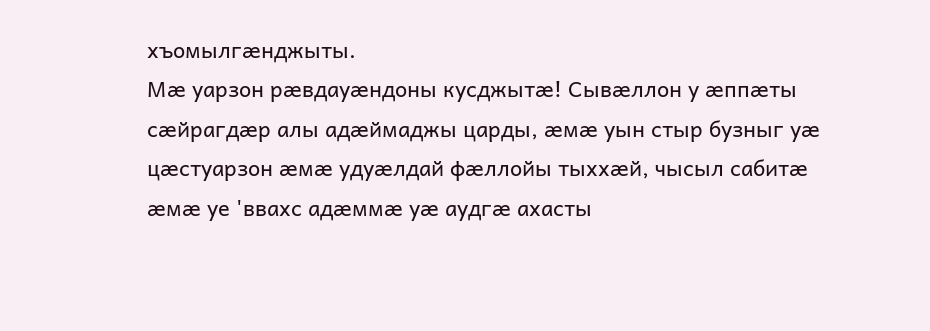хъомылгæнджыты.
Мæ уарзон рæвдауæндоны кусджытæ! Сывæллон у æппæты сæйрагдæр алы адæймаджы царды, æмæ уын стыр бузныг уæ цæстуарзон æмæ удуæлдай фæллойы тыххæй, чысыл сабитæ æмæ уе 'ввахс адæммæ уæ аудгæ ахасты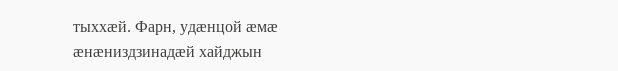тыххæй. Фарн, удæнцой æмæ æнæниздзинадæй хайджын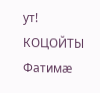ут!
КОЦОЙТЫ Фатимæ